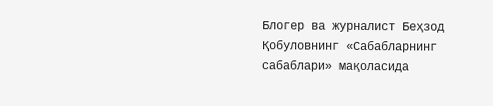Блогер ва журналист Беҳзод Қобуловнинг «Сабабларнинг сабаблари» мақоласида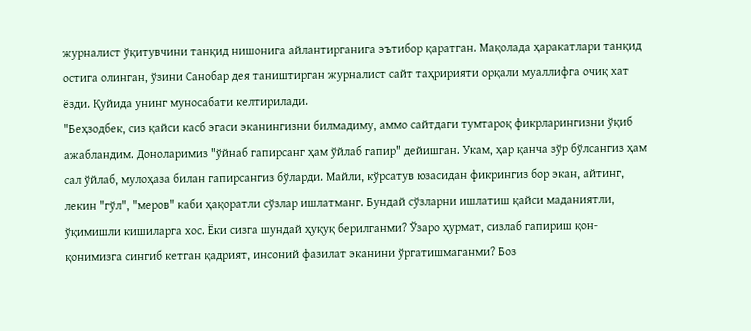журналист ўқитувчини танқид нишонига айлантирганига эътибор қаратган. Мақолада ҳаракатлари танқид остига олинган, ўзини Санобар дея таништирган журналист сайт таҳририяти орқали муаллифга очиқ хат ёзди. Қуйида унинг муносабати келтирилади.
"Беҳзодбек, сиз қайси касб эгаси эканингизни билмадиму, аммо сайтдаги тумтароқ фикрларингизни ўқиб ажабландим. Доноларимиз "ўйнаб гапирсанг ҳам ўйлаб гапир" дейишган. Укам, ҳар қанча зўр бўлсангиз ҳам сал ўйлаб, мулоҳаза билан гапирсангиз бўларди. Майли, кўрсатув юзасидан фикрингиз бор экан, айтинг, лекин "гўл", "меров" каби ҳақоратли сўзлар ишлатманг. Бундай сўзларни ишлатиш қайси маданиятли, ўқимишли кишиларга хос. Ёки сизга шундай ҳуқуқ берилганми? Ўзаро ҳурмат, сизлаб гапириш қон-қонимизга сингиб кетган қадрият, инсоний фазилат эканини ўргатишмаганми? Боз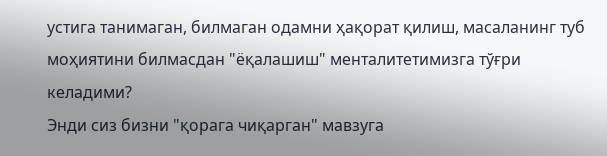устига танимаган, билмаган одамни ҳақорат қилиш, масаланинг туб моҳиятини билмасдан "ёқалашиш" менталитетимизга тўғри келадими?
Энди сиз бизни "қорага чиқарган" мавзуга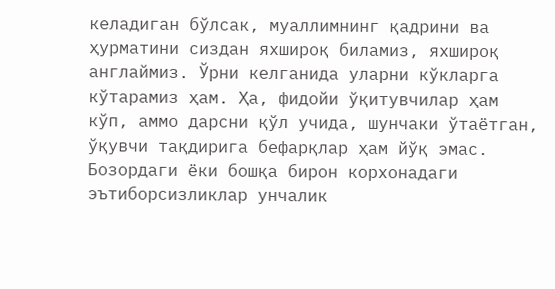келадиган бўлсак, муаллимнинг қадрини ва ҳурматини сиздан яхшироқ биламиз, яхшироқ англаймиз. Ўрни келганида уларни кўкларга кўтарамиз ҳам. Ҳа, фидойи ўқитувчилар ҳам кўп, аммо дарсни қўл учида, шунчаки ўтаётган, ўқувчи тақдирига бефарқлар ҳам йўқ эмас. Бозордаги ёки бошқа бирон корхонадаги эътиборсизликлар унчалик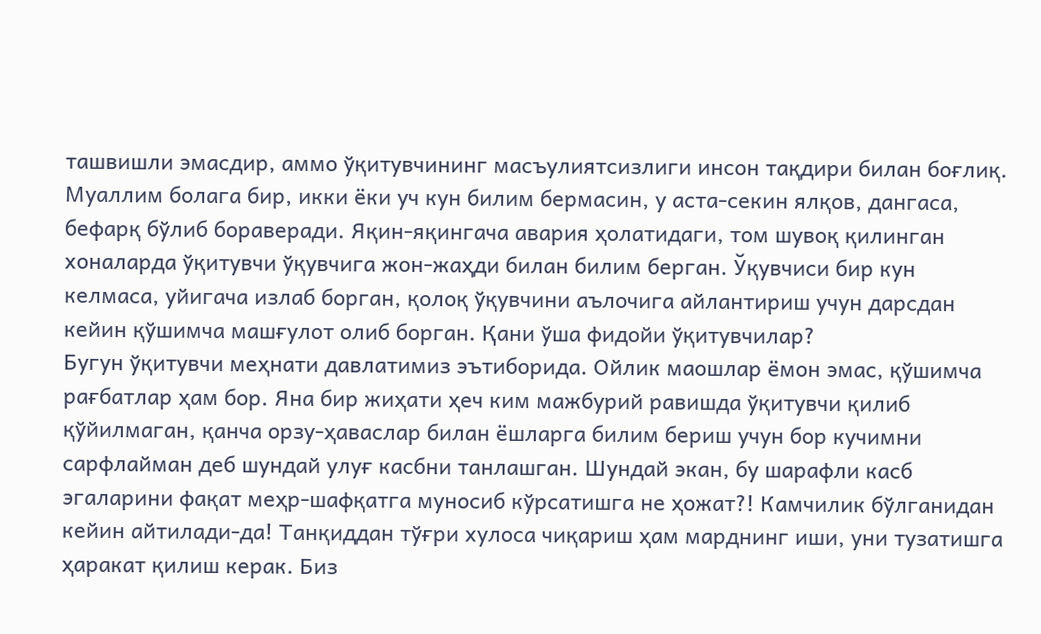ташвишли эмасдир, аммо ўқитувчининг масъулиятсизлиги инсон тақдири билан боғлиқ. Муаллим болага бир, икки ёки уч кун билим бермасин, у аста-секин ялқов, дангаса, бефарқ бўлиб бораверади. Яқин-яқингача авария ҳолатидаги, том шувоқ қилинган хоналарда ўқитувчи ўқувчига жон-жаҳди билан билим берган. Ўқувчиси бир кун келмаса, уйигача излаб борган, қолоқ ўқувчини аълочига айлантириш учун дарсдан кейин қўшимча машғулот олиб борган. Қани ўша фидойи ўқитувчилар?
Бугун ўқитувчи меҳнати давлатимиз эътиборида. Ойлик маошлар ёмон эмас, қўшимча рағбатлар ҳам бор. Яна бир жиҳати ҳеч ким мажбурий равишда ўқитувчи қилиб қўйилмаган, қанча орзу-ҳаваслар билан ёшларга билим бериш учун бор кучимни сарфлайман деб шундай улуғ касбни танлашган. Шундай экан, бу шарафли касб эгаларини фақат меҳр-шафқатга муносиб кўрсатишга не ҳожат?! Камчилик бўлганидан кейин айтилади-да! Танқиддан тўғри хулоса чиқариш ҳам марднинг иши, уни тузатишга ҳаракат қилиш керак. Биз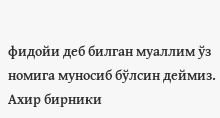фидойи деб билган муаллим ўз номига муносиб бўлсин деймиз. Ахир бирники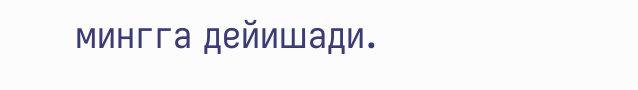мингга дейишади.